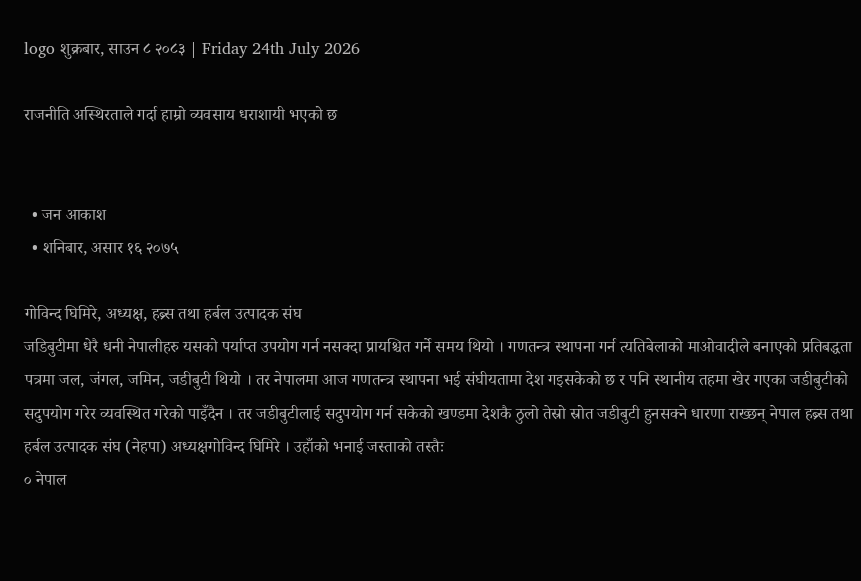logo शुक्रबार, साउन ८ २०८३ | Friday 24th July 2026

राजनीति अस्थिरताले गर्दा हाम्रो व्यवसाय धराशायी भएको छ


  • जन आकाश
  • शनिबार, असार १६ २०७५

गोविन्द घिमिरे, अध्यक्ष, हब्र्स तथा हर्बल उत्पादक संघ
जडिबुटीमा धेरै धनी नेपालीहरु यसको पर्याप्त उपयोग गर्न नसक्दा प्रायश्चित गर्ने समय थियो । गणतन्त्र स्थापना गर्न त्यतिबेलाको माओवादीले बनाएको प्रतिबद्धता पत्रमा जल, जंगल, जमिन, जडीबुटी थियो । तर नेपालमा आज गणतन्त्र स्थापना भई संघीयतामा देश गइसकेको छ र पनि स्थानीय तहमा खेर गएका जडीबुटीको सदुपयोग गरेर व्यवस्थित गरेको पाइँदैन । तर जडीबुटीलाई सदुपयोग गर्न सकेको खण्डमा देशकै ठुलो तेस्रो स्रोत जडीबुटी हुनसक्ने धारणा राख्छन् नेपाल हब्र्स तथा हर्बल उत्पादक संघ (नेहपा) अध्यक्षगोविन्द घिमिरे । उहाँको भनाई जस्ताको तस्तैः
० नेपाल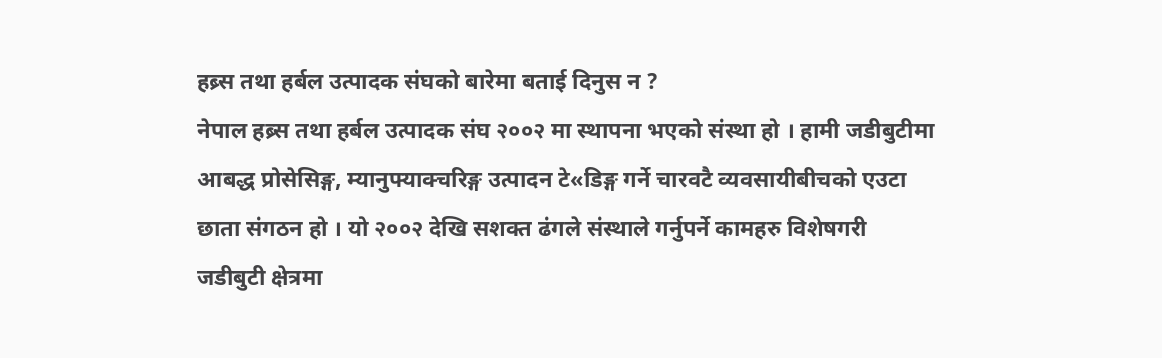हब्र्स तथा हर्बल उत्पादक संघको बारेमा बताई दिनुस न ?
नेपाल हब्र्स तथा हर्बल उत्पादक संघ २००२ मा स्थापना भएको संस्था हो । हामी जडीबुटीमा आबद्ध प्रोसेसिङ्ग, म्यानुफ्याक्चरिङ्ग उत्पादन टे«डिङ्ग गर्ने चारवटै व्यवसायीबीचको एउटा छाता संगठन हो । यो २००२ देखि सशक्त ढंगले संस्थाले गर्नुपर्ने कामहरु विशेषगरी जडीबुटी क्षेत्रमा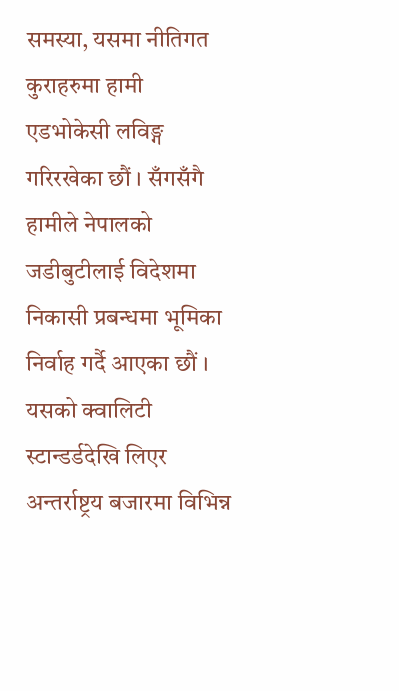समस्या, यसमा नीतिगत कुराहरुमा हामी एडभोकेसी लविङ्ग गरिरखेका छौं । सँगसँगै हामीले नेपालको जडीबुटीलाई विदेशमा निकासी प्रबन्धमा भूमिका निर्वाह गर्दै आएका छौं । यसको क्वालिटी स्टान्डर्डदेखि लिएर अन्तर्राष्ट्रय बजारमा विभिन्न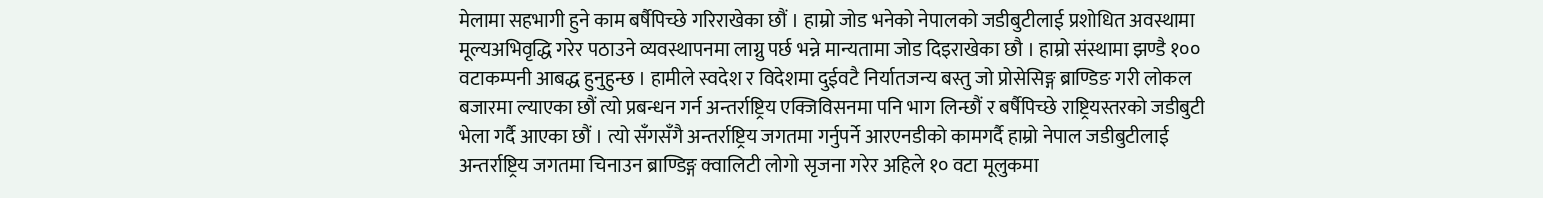मेलामा सहभागी हुने काम बर्षैपिच्छे गरिराखेका छौं । हाम्रो जोड भनेको नेपालको जडीबुटीलाई प्रशोधित अवस्थामा मूल्यअभिवृद्धि गरेर पठाउने व्यवस्थापनमा लाग्नु पर्छ भन्ने मान्यतामा जोड दिइराखेका छौ । हाम्रो संस्थामा झण्डै १०० वटाकम्पनी आबद्ध हुनुहुन्छ । हामीले स्वदेश र विदेशमा दुईवटै निर्यातजन्य बस्तु जो प्रोसेसिङ्ग ब्राण्डिङ गरी लोकल बजारमा ल्याएका छौं त्यो प्रबन्धन गर्न अन्तर्राष्ट्रिय एक्जिविसनमा पनि भाग लिन्छौं र बर्षैपिच्छे राष्ट्रियस्तरको जडीबुटी भेला गर्दै आएका छौं । त्यो सँगसँगै अन्तर्राष्ट्रिय जगतमा गर्नुपर्ने आरएनडीको कामगर्दै हाम्रो नेपाल जडीबुटीलाई अन्तर्राष्ट्रिय जगतमा चिनाउन ब्राण्डिङ्ग क्वालिटी लोगो सृजना गरेर अहिले १० वटा मूलुकमा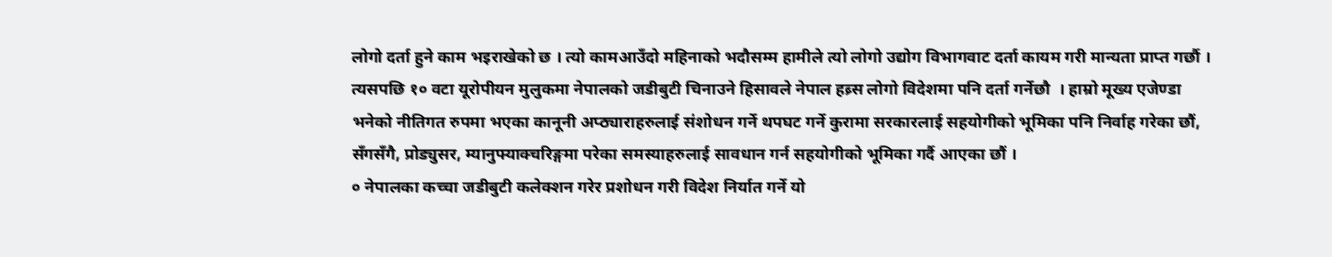लोगो दर्ता हुने काम भइराखेको छ । त्यो कामआउँदो महिनाको भदौसम्म हामीले त्यो लोगो उद्योग विभागवाट दर्ता कायम गरी मान्यता प्राप्त गर्छौ । त्यसपछि १० वटा यूरोपीयन मुलुकमा नेपालको जडीबुटी चिनाउने हिसावले नेपाल हब्र्स लोगो विदेशमा पनि दर्ता गर्नेछौ  । हाम्रो मूख्य एजेण्डा भनेको नीतिगत रुपमा भएका कानूनी अप्ठ्याराहरुलाई संशोधन गर्ने थपघट गर्ने कुरामा सरकारलाई सहयोगीको भूमिका पनि निर्वाह गरेका छौं, सँगसँगै, प्रोड्युसर, म्यानुफ्याक्चरिङ्गमा परेका समस्याहरुलाई सावधान गर्न सहयोगीको भूमिका गर्दै आएका छौं ।
० नेपालका कच्चा जडीबुटी कलेक्शन गरेर प्रशोधन गरी विदेश निर्यात गर्ने यो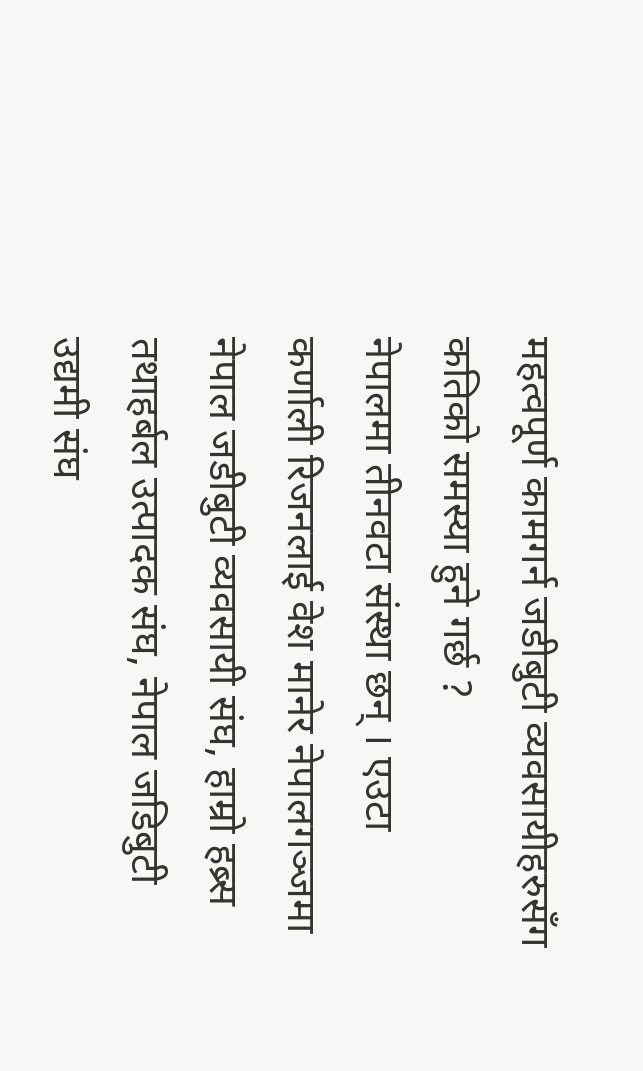महत्वपूर्ण कामगर्न जडीबुटी व्यवसायीहरुसँग कतिको समस्या हुने गर्छ ?
नेपालमा तीनवटा संस्था छन् । एउटा कर्णाली रिजनलाई वेश मानेर नेपालगञ्जमा नेपाल जडीबुटी व्यवसायी संघ, हाम्रो हब्र्स तथाहर्बल उत्पादक संघ, नेपाल जडिबुटी उद्यमी संघ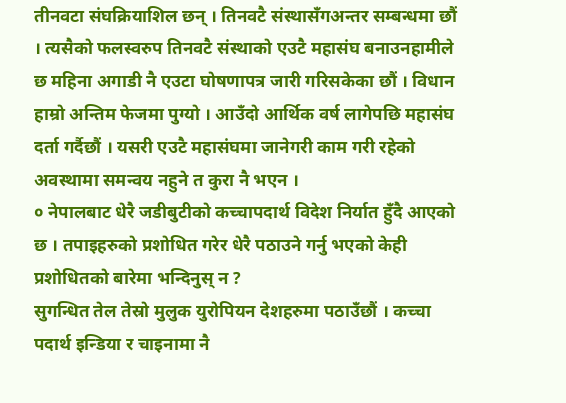तीनवटा संघक्रियाशिल छन् । तिनवटै संस्थासँगअन्तर सम्बन्धमा छौं । त्यसैको फलस्वरुप तिनवटै संस्थाको एउटै महासंघ बनाउनहामीले छ महिना अगाडी नै एउटा घोषणापत्र जारी गरिसकेका छौं । विधान हाम्रो अन्तिम फेजमा पुग्यो । आउँदो आर्थिक वर्ष लागेपछि महासंघ दर्ता गर्दैछौं । यसरी एउटै महासंघमा जानेगरी काम गरी रहेको अवस्थामा समन्वय नहुने त कुरा नै भएन ।
० नेपालबाट धेरै जडीबुटीको कच्चापदार्थ विदेश निर्यात हुँदै आएको छ । तपाइहरुको प्रशोधित गरेर धेरै पठाउने गर्नु भएको केही प्रशोधितको बारेमा भन्दिनुस् न ?
सुगन्धित तेल तेस्रो मुलुक युरोपियन देशहरुमा पठाउँछौं । कच्चा पदार्थ इन्डिया र चाइनामा नै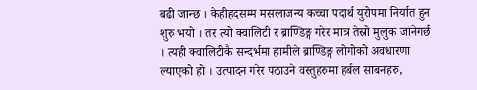बढी जान्छ । केहीहदसम्म मसलाजन्य कच्चा पदार्थ युरोपमा निर्यात हुन शुरु भयो । तर त्यो क्वालिटी र ब्राण्डिङ्ग गरेर मात्र तेस्रो मुलुक जानेगर्छ । त्यही क्वालिटीकै सन्दर्भमा हामीले ब्राण्डिङ्ग लोगोको अवधारणा ल्याएको हो । उत्पादन गरेर पठाउने वस्तुहरुमा हर्बल साबनहरु,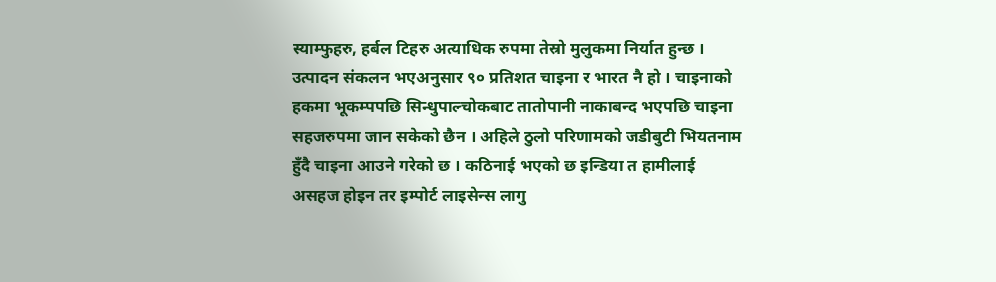स्याम्फुहरु, हर्बल टिहरु अत्याधिक रुपमा तेस्रो मुलुकमा निर्यात हुन्छ । उत्पादन संकलन भएअनुसार ९० प्रतिशत चाइना र भारत नै हो । चाइनाको हकमा भूकम्पपछि सिन्धुपाल्चोकबाट तातोपानी नाकाबन्द भएपछि चाइना सहजरुपमा जान सकेको छैन । अहिले ठुलो परिणामको जडीबुटी भियतनाम हुँदै चाइना आउने गरेको छ । कठिनाई भएको छ इन्डिया त हामीलाई असहज होइन तर इम्पोर्ट लाइसेन्स लागु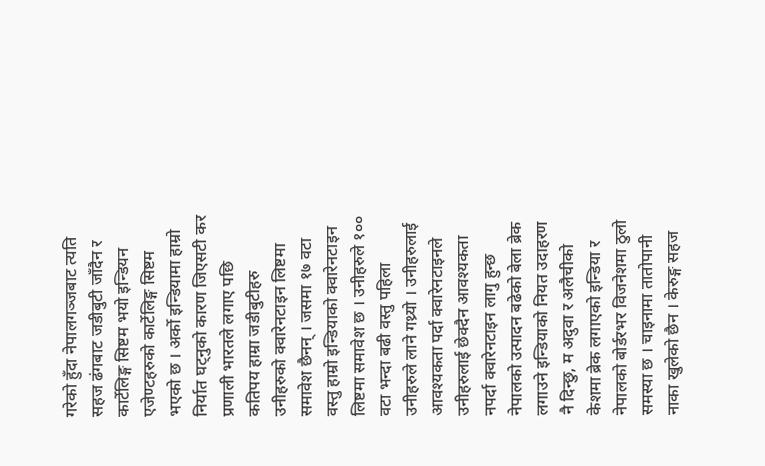गरेको हुँदा नेपालगञ्जबाट त्यति सहज ढंगबाट जडीबुटी जाँदैन र कार्टेलिङ्ग सिष्टम भयो इन्डियन एजेण्टहरुको कार्टेलिङ्ग सिष्टम भएको छ । अर्को इन्डियामा हाम्रो निर्यात घट्नुको कारण जिएसटी कर प्रणाली भारतले लगाए पछि कतिपय हाम्रा जडीबुटीहरु उनीहरुको क्वारेनटाइन लिष्टमा समावेश छैनन् । जसमा १७ वटा वस्तु हाम्रो इन्डियाको क्वारेनटाइन लिष्टमा समावेश छ । उनीहरुले १०० वटा भन्दा बढी वस्तु पहिला उनीहरुले लाने गथ्र्यो । उनीहरुलाई आवश्यकता पर्दा क्वारेनटाइनले उनीहरुलाई छेक्दैन आवश्यकता नपर्दा क्वारेनटाइन लागु हुन्छ नेपालको उत्पादन बढेको बेला ब्रेक लगाउने इन्डियाको नियत उदाहरण नै दिन्छु, म अदुवा र अलैचीको केशमा ब्रेक लगाएको इन्डिया र नेपालको बोर्डरभर विजनेशमा ठुलो समस्या छ । चाइनामा तातोपानी नाका खुलेको छैन । केरुङ्ग सहज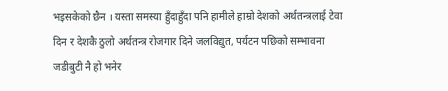भइसकेको छैन । यस्ता समस्या हुँदाहुँदा पनि हामीले हाम्रो देशको अर्थतन्त्रलाई टेवा दिन र देशकै ठुलो अर्थतन्त्र रोजगार दिने जलविद्युत, पर्यटन पछिको सम्भावना जडीबुटी नै हो भनेर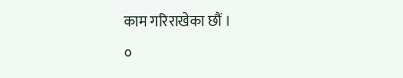काम गरिराखेका छौं ।
०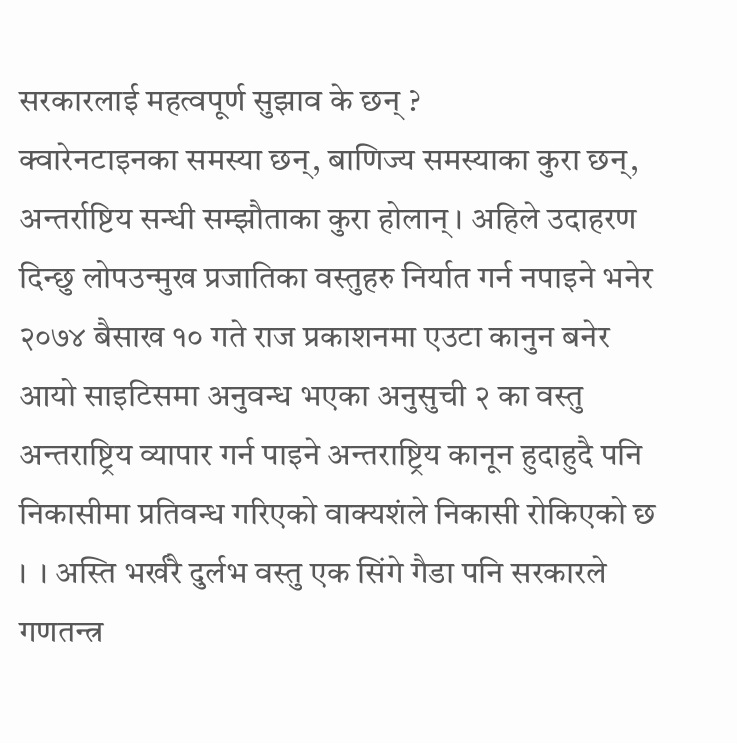सरकारलाई महत्वपूर्ण सुझाव के छन् ?
क्वारेनटाइनका समस्या छन्, बाणिज्य समस्याका कुरा छन्, अन्तर्राष्टिय सन्धी सम्झौताका कुरा होलान् । अहिले उदाहरण दिन्छु लोपउन्मुख प्रजातिका वस्तुहरु निर्यात गर्न नपाइने भनेर २०७४ बैसाख १० गते राज प्रकाशनमा एउटा कानुन बनेर आयो साइटिसमा अनुवन्ध भएका अनुसुची २ का वस्तु अन्तराष्ट्रिय व्यापार गर्न पाइने अन्तराष्ट्रिय कानून हुदाहुदै पनि निकासीमा प्रतिवन्ध गरिएको वाक्यशंले निकासी रोकिएको छ ।  । अस्ति भर्खरै दुर्लभ वस्तु एक सिंगे गैडा पनि सरकारले गणतन्त्र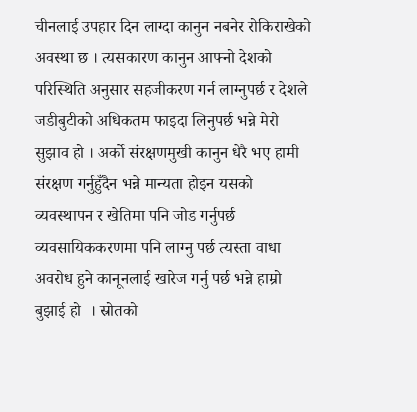चीनलाई उपहार दिन लाग्दा कानुन नबनेर रोकिराखेको अवस्था छ । त्यसकारण कानुन आफ्नो देशको परिस्थिति अनुसार सहजीकरण गर्न लाग्नुपर्छ र देशले जडीबुटीको अधिकतम फाइदा लिनुपर्छ भन्ने मेरो सुझाव हो । अर्को संरक्षणमुखी कानुन धेरै भए हामी संरक्षण गर्नुहुँदैन भन्ने मान्यता होइन यसको व्यवस्थापन र खेतिमा पनि जोड गर्नुपर्छ व्यवसायिककरणमा पनि लाग्नु पर्छ त्यस्ता वाधा अवरोध हुने कानूनलाई खारेज गर्नु पर्छ भन्ने हाम्रो बुझाई हो  । स्रोतको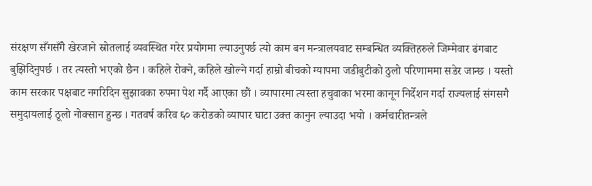संरक्षण सँगसँगै खेरजाने स्रोतलाई व्यवस्थित गरेर प्रयोगमा ल्याउनुपर्छ त्यो काम बन मन्त्रालयवाट सम्बन्धित व्यक्तिहरुले जिम्मेवार ढंगबाट बुझिदिनुपर्छ । तर त्यस्तो भएको छैन । कहिले रोक्ने, कहिले खोल्ने गर्दा हाम्रो बीचको ग्यापमा जडीबुटीको ठुलो परिणाममा सडेर जान्छ । यस्तो काम सरकार पक्षबाट नगरिदिन सुझावका रुपमा पेश गर्दै आएका छौं । व्यापारमा त्यस्ता हचुवाका भरमा कानून निर्देशन गर्दा राज्यलाई संगसगै समुदायलाई ठूलो नोक्सान हुन्छ । गतवर्ष करिव ६० करोडको व्यापार घाटा उक्त कानुन ल्याउदा भयो । कर्मचारीतन्त्रले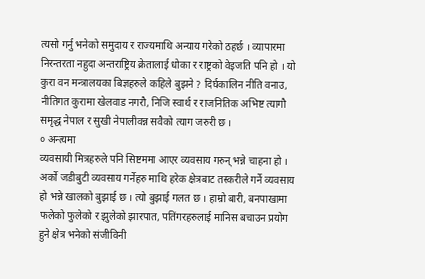त्यसो गर्नु भनेको समुदाय र राज्यमाथि अन्याय गरेको ठहर्छ । व्यापारमा निरन्तरता नहुदा अन्तराष्ट्रिय क्रेतालाई धोका र राष्ट्रको वेइजति पनि हो । यो कुरा वन मन्त्रालयका बिज्ञहरुले कहिले बुझने ? दिर्घकालिन नीति वनाउ, नीतिगत कुरामा खेलवाड नगरौ, निजि स्वार्थ र राजनितिक अभिष्ट त्यागौ समृद्ध नेपाल र सुखी नेपालीवन्न सवैको त्याग जरुरी छ ।
० अन्त्यमा
व्यवसायी मित्रहरुले पनि सिष्टममा आएर व्यवसाय गरुन् भन्ने चाहना हो । अर्को जडीबुटी व्यवसाय गर्नेहरु माथि हरेक क्षेत्रबाट तस्करीले गर्ने व्यवसाय हो भन्ने खालको बुझाई छ । त्यो बुझाई गलत छ । हाम्रो बारी, बनपाखामा फलेको फुलेको र झुलेको झारपात, पतिंगरहरुलाई मानिस बचाउन प्रयोग हुने क्षेत्र भनेको संजीविनी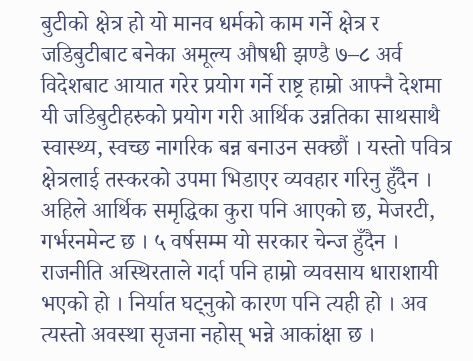बुटीको क्षेत्र हो यो मानव धर्मको काम गर्ने क्षेत्र र जडिबुटीबाट बनेका अमूल्य औषधी झण्डै ७–८ अर्व विदेशबाट आयात गरेर प्रयोग गर्ने राष्ट्र हाम्रो आफ्नै देशमा यी जडिबुटीहरुको प्रयोग गरी आर्थिक उन्नतिका साथसाथै स्वास्थ्य, स्वच्छ नागरिक बन्न बनाउन सक्छौं । यस्तो पवित्र क्षेत्रलाई तस्करको उपमा भिडाएर व्यवहार गरिनु हुँदैन । अहिले आर्थिक समृद्धिका कुरा पनि आएको छ, मेजरटी, गर्भरनमेन्ट छ । ५ वर्षसम्म यो सरकार चेन्ज हुँदैन । राजनीति अस्थिरताले गर्दा पनि हाम्रो व्यवसाय धाराशायी भएको हो । निर्यात घट्नुको कारण पनि त्यही हो । अव त्यस्तो अवस्था सृजना नहोस् भन्ने आकांक्षा छ ।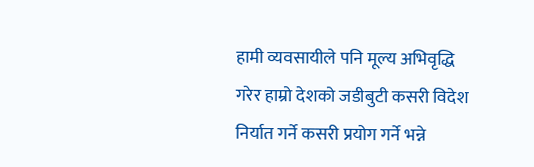हामी व्यवसायीले पनि मूल्य अभिवृद्धि गरेर हाम्रो देशको जडीबुटी कसरी विदेश निर्यात गर्ने कसरी प्रयोग गर्ने भन्ने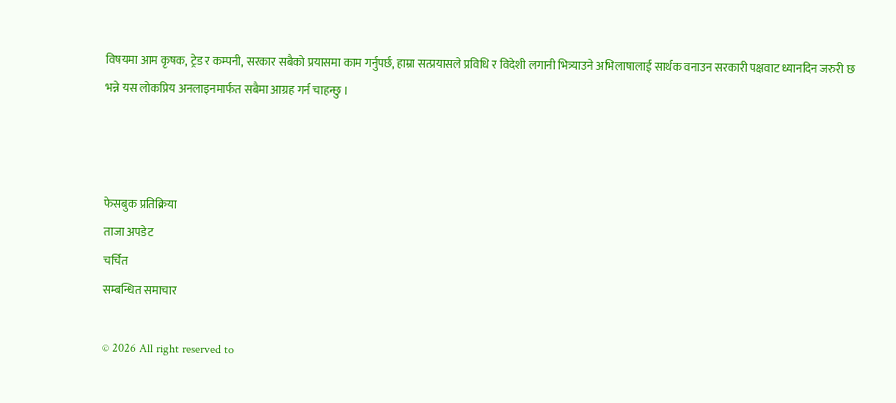विषयमा आम कृषक, ट्रेड र कम्पनी, सरकार सबैको प्रयासमा काम गर्नुपर्छ, हाम्रा सत्प्रयासले प्रविधि र विदेशी लगानी भित्र्याउने अभिलाषालाई सार्थक वनाउन सरकारी पक्षवाट ध्यानदिन जरुरी छ भन्ने यस लोकप्रिय अनलाइनमार्फत सबैमा आग्रह गर्न चाहन्छु ।



फेसबुक प्रतिक्रिया
ताजा अपडेट
चर्चित
सम्बन्धित समाचार

© 2026 All right reserved to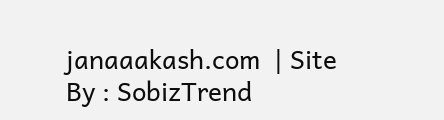janaaakash.com  | Site By : SobizTrend